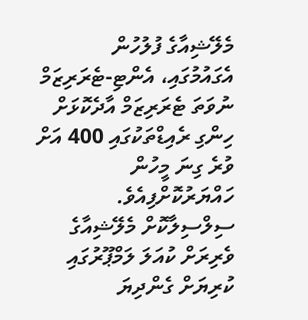މެލޭޝިއާގެ ފުލުހުން އެގައުމުގައި، އެންޓި-ޓެރަރިޒަމް ނުވަތަ ޓެރަރިޒަމް އާދެކޮޅަށް ހިންގި ރެއިޑްތަކުގައި 400 އަށް ވުރެ ގިނަ މީހުން ހައްޔަރުކޮށްފިއެވެ.
ސިލްސިލާކޮށް މެލޭޝިއާގެ ވެރިރަށް ކުއަލަ ލަމްޕޫރުގައި ކުރިޔަށް ގެންދިޔަ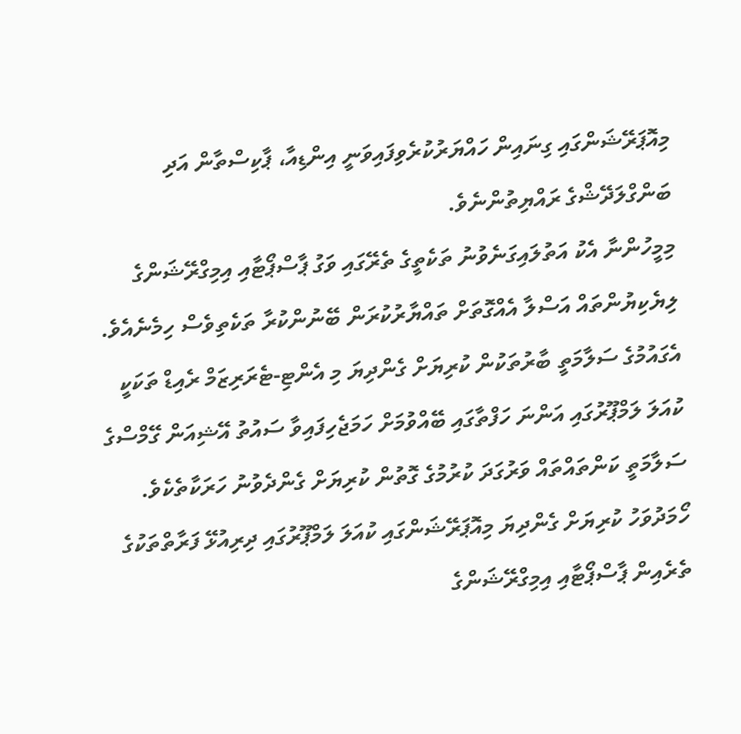މިއޮޕަރޭޝަންގައި ގިނައިން ހައްޔަރުކުރެވިފައިވަނީ އިންޑިއާ، ޕާކިސްތާން އަދި ބަންގްލަދޭޝްގެ ރައްޔިތުންނެވެ.
މިމީހުންނާ އެކު އަތުލައިގަނެވުނު ތަކެތީގެ ތެރޭގައި ވަގު ޕާސްޕޯޓާއި އިމިގްރޭޝަންގެ ލިޔެކިޔުންތައް އަސްލާ އެއްގޮތަށް ތައްޔާރުކުރަން ބޭނުންކުރާ ތަކެތިވެސް ހިމެނެއެވެ.
އެގައުމުގެ ސަލާމަތީ ބާރުތަކުން ކުރިޔަށް ގެންދިޔަ މި އެންޓި-ޓެރަރިޒަމް ރެއިޑް ތަކަކީ ކުއަލަ ލަމްޕޫރުގައި އަންނަ ހަފްތާގައި ބޭއްވުމަށް ހަމަޖެހިފައިވާ ސައުތު އޭޝިއަން ގޭމްސްގެ ސަލާމަތީ ކަންތައްތައް ވަރުގަދަ ކުރުމުގެ ގޮތުން ކުރިޔަށް ގެންދެވުނު ހަރަކާތެކެވެ.
ހޯމަދުވަހު ކުރިޔަށް ގެންދިޔަ މިއޮޕަރޭޝަންގައި ކުއަލަ ލަމްޕޫރުގައި ދިރިއުޅޭ ފަރާތްތަކުގެ ތެރެއިން ޕާސްޕޯޓާއި އިމިގްރޭޝަންގެ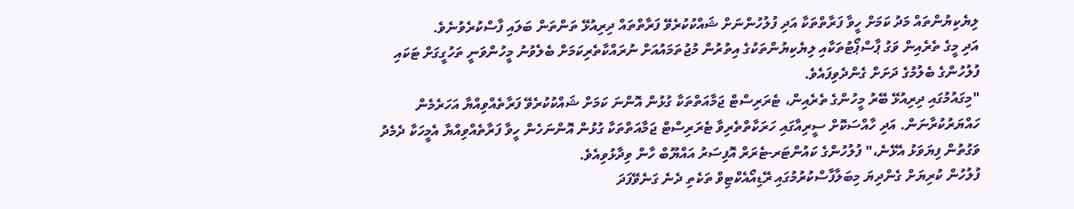ލިޔެކިޔުންތައް މަދު ކަމަށް ހީވާ ފަރާތްތަކާ އަދި ފުލުހުންނަށް ޝައްކުކުރެވޭ ފަރާތްތައް ދިރިއުޅޭ ތަންތަން ބަލައި ފާސްކުރެވުނެވެ.
އަދި މީގެ ތެރެއިން ވަގު ޕާސްޕޯޓުތަކާއި ލިޔެކިޔުންތަކުގެ އިތުރުން މުޖުތަމައުއަށް ނުރައްކާތެރިކަމަށް ބެލެވުނު މީހުންވަނީ ތަހުގީގަށް ޓަކައި ފުލުހުންގެ ބެލުމުގެ ދަށަށް ގެންދެވިފައެވެ.
"މިގައުމުގައި ދިރިއުޅޭ ބޭރު މީހުންގެ ތެރެއިން، ޓެރަރިސްޓް ޖަމާއަތްތަކާ ގުޅުން އޮންނަ ކަމަށް ޝައްކުކުރެވޭ ފަރާތެއްވިއްޔާ އަހަރެމެން ހައްޔަރުކުރާނަން. އަދި ހާއްސަކޮށް ސީރިއާގައި ހަރަކާތްތެރިވާ ޓެރަރިސްޓް ޖަމާއަތްތަކާ ގުޅުން އޮންނަހެން ހީވާ ފަރާތެއްވިއްޔާ އެމީހަކާ ދެމެދު ވަގުތުން ފިޔަވަޅު އެޅޭނެ،" ފުލުހުންގެ ކައުންޓަރ-ޓެރަރް އޮފިސަރު އައްޔޫބް ހާން ވިދާޅުވިއެވެ.
ފުލުހުން ކުރިޔަށް ގެންދިޔަ މިބަލާފާސްކުރުމުގައި ރޭޑިއޯއެކްޓިވް ތަކެތި ދެނެ ގަނެވޭފަދަ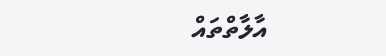އާލާތްތައް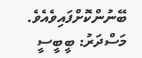ބޭނުންކޮށްފައިވެއެވެ.
މަސްދަރު: ބީބީސީ